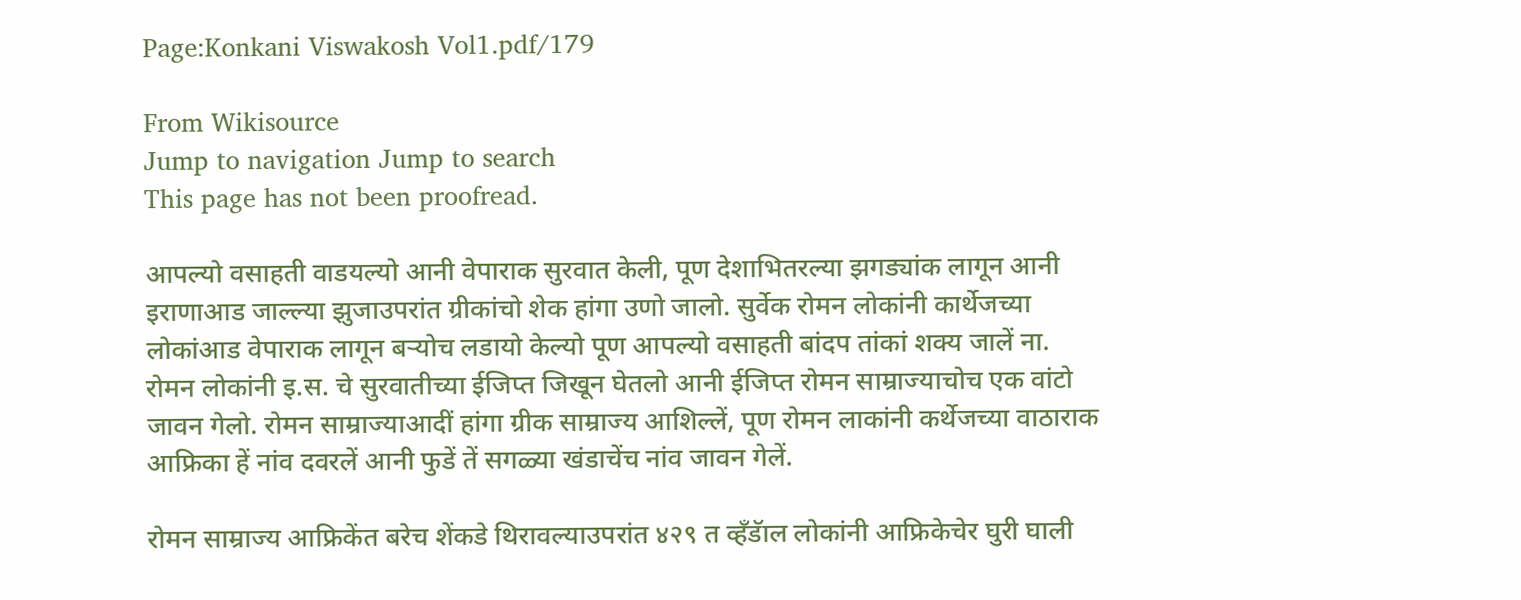Page:Konkani Viswakosh Vol1.pdf/179

From Wikisource
Jump to navigation Jump to search
This page has not been proofread.

आपल्यो वसाहती वाडयल्यो आनी वेपाराक सुरवात केली, पूण देशाभितरल्या झगड्यांक लागून आनी इराणाआड जाल्ल्या झुजाउपरांत ग्रीकांचो शेक हांगा उणो जालो. सुर्वेक रोमन लोकांनी कार्थेजच्या लोकांआड वेपाराक लागून बऱ्योच लडायो केल्यो पूण आपल्यो वसाहती बांदप तांकां शक्य जालें ना. रोमन लोकांनी इ.स. चे सुरवातीच्या ईजिप्त जिखून घेतलो आनी ईजिप्त रोमन साम्राज्याचोच एक वांटो जावन गेलो. रोमन साम्राज्याआदीं हांगा ग्रीक साम्राज्य आशिल्लें, पूण रोमन लाकांनी कर्थेजच्या वाठाराक आफ्रिका हें नांव दवरलें आनी फुडें तें सगळ्या खंडाचेंच नांव जावन गेलें.

रोमन साम्राज्य आफ्रिकेंत बरेच शेंकडे थिरावल्याउपरांत ४२९ त व्हँडॅाल लोकांनी आफ्रिकेचेर घुरी घाली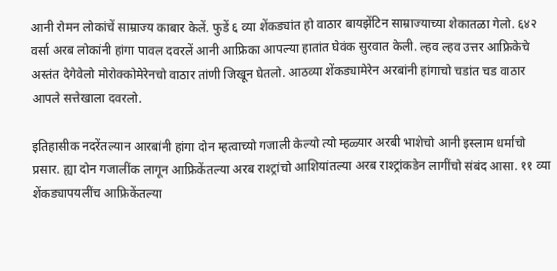आनी रोमन लोकांचें साम्राज्य काबार केलें. फुडें ६ व्या शेंकड्यांत हो वाठार बायझेंटिन साम्राज्याच्या शेकातळा गेलो. ६४२ वर्सा अरब लोकांनी हांगा पावल दवरलें आनी आफ्रिका आपल्या हातांत घेवंक सुरवात केली. ल्हव ल्हव उत्तर आफ्रिकेचे अस्तंत देगेवेलो मोरोक्कोमेरेनचो वाठार तांणी जिखून घेतलो. आठव्या शेंकड्यामेरेन अरबांनी हांगाचो चडांत चड वाठार आपले सत्तेखाला दवरलो.

इतिहासीक नदरेंतल्यान आरबांनी हांगा दोन म्हत्वाच्यो गजाली केल्यो त्यो म्हळ्यार अरबी भाशेचो आनी इस्लाम धर्माचो प्रसार. ह्या दोन गजालींक लागून आफ्रिकेंतल्या अरब राश्ट्रांचो आशियांतल्या अरब राश्ट्रांकडेन लागींचो संबंद आसा. ११ व्या शेंकड्यापयलींच आफ्रिकेंतल्या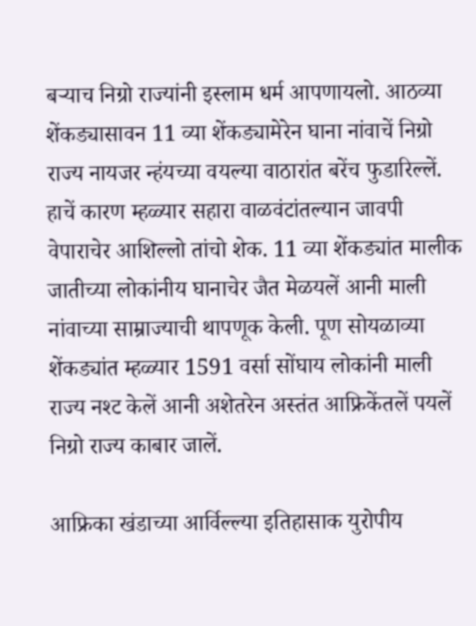बऱ्याच निग्रो राज्यांनी इस्लाम धर्म आपणायलो. आठव्या शेंकड्यासावन 11 व्या शेंकड्यामेरेन घाना नांवाचें निग्रो राज्य नायजर न्हंयच्या वयल्या वाठारांत बरेंच फुडारिल्लें. हाचें कारण म्हळ्यार सहारा वाळवंटांतल्यान जावपी वेपाराचेर आशिल्लो तांचो शेक. 11 व्या शेंकड्यांत मालीक जातीच्या लोकांनीय घानाचेर जैत मेळयलें आनी माली नांवाच्या साम्राज्याची थापणूक केली. पूण सोयळाव्या शेंकड्यांत म्हळ्यार 1591 वर्सा सोंघाय लोकांनी माली राज्य नश्ट केलें आनी अशेतरेन अस्तंत आफ्रिकेंतलें पयलें निग्रो राज्य काबार जालें.

आफ्रिका खंडाच्या आर्विल्ल्या इतिहासाक युरोपीय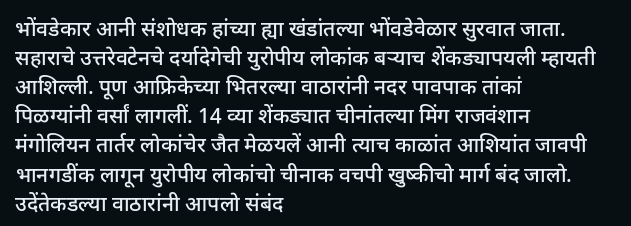भोंवडेकार आनी संशोधक हांच्या ह्या खंडांतल्या भोंवडेवेळार सुरवात जाता. सहाराचे उत्तरेवटेनचे दर्यादेगेची युरोपीय लोकांक बऱ्याच शेंकड्यापयली म्हायती आशिल्ली. पूण आफ्रिकेच्या भितरल्या वाठारांनी नदर पावपाक तांकां पिळग्यांनी वर्सां लागलीं. 14 व्या शेंकड्यात चीनांतल्या मिंग राजवंशान मंगोलियन तार्तर लोकांचेर जैत मेळयलें आनी त्याच काळांत आशियांत जावपी भानगडींक लागून युरोपीय लोकांचो चीनाक वचपी खुष्कीचो मार्ग बंद जालो. उदेंतेकडल्या वाठारांनी आपलो संबंद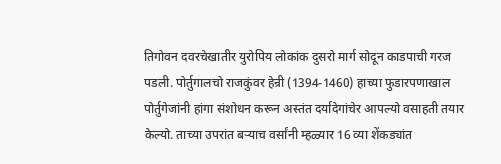तिगोवन दवरचेखातीर युरोपिय लोकांक दुसरो मार्ग सोदून काडपाची गरज पडली. पोर्तुगालचो राजकुंवर हेन्री (1394-1460) हाच्या फुडारपणाखाल पोर्तुगेजांनी हांगा संशोधन करून अस्तंत दर्यादेगांचेर आपल्यो वसाहती तयार केल्यो. ताच्या उपरांत बऱ्याच वर्सांनी म्हळ्यार 16 व्या शेंकड्यांत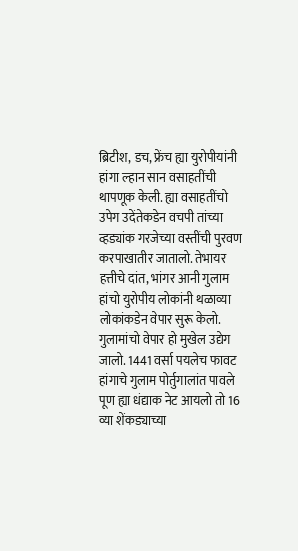ब्रिटीश, डच, फ्रेंच ह्या युरोपीयांनी हांगा ल्हान सान वसाहतींची थापणूक केली. ह्या वसाहतींचो उपेग उदेंतेकडेन वचपी तांच्या व्हड्यांक गरजेच्या वस्तींची पुरवण करपाखातीर जातालो. तेभायर हत्तीचे दांत, भांगर आनी गुलाम हांचो युरोपीय लोकांनी थळाव्या लोकांकडेन वेपार सुरू केलो. गुलामांचो वेपार हो मुखेल उद्येग जालो. 1441 वर्सा पयलेच फावट हांगाचे गुलाम पोर्तुगालांत पावले पूण ह्या धंद्याक नेट आयलो तो 16 व्या शेंकड्याच्या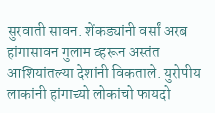सुरवाती सावन. शेंकड्यांनी वर्सां अरब हांगासावन गुलाम व्हरून अस्तंत आशियांतल्या देशांनी विकताले. युरोपीय लाकांनी हांगाच्यो लोकांचो फायदो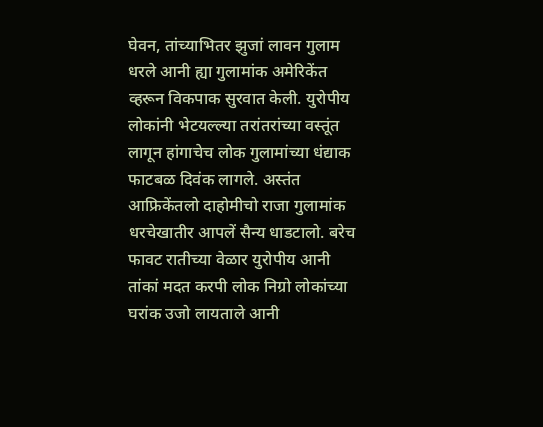घेवन, तांच्याभितर झुजां लावन गुलाम धरले आनी ह्या गुलामांक अमेरिकेंत व्हरून विकपाक सुरवात केली. युरोपीय लोकांनी भेटयल्ल्या तरांतरांच्या वस्तूंत लागून हांगाचेच लोक गुलामांच्या धंद्याक फाटबळ दिवंक लागले. अस्तंत आफ्रिकेंतलो दाहोमीचो राजा गुलामांक धरचेखातीर आपलें सैन्य धाडटालो. बरेच फावट रातीच्या वेळार युरोपीय आनी तांकां मदत करपी लोक निग्रो लोकांच्या घरांक उजो लायताले आनी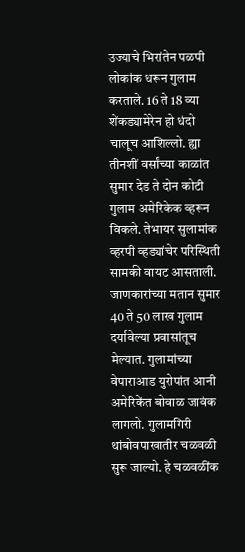उज्याचे भिरांतेन पळपी लोकांक धरून गुलाम करताले. 16 ते 18 व्या शेंकड्यामेरेन हो धंदो चालूच आशिल्लो. ह्या तीनशीं वर्सांच्या काळांत सुमार देड ते दोन कोटी गुलाम अमेरिकेक व्हरून विकले. तेभायर सुलामांक व्हरपी व्हड्यांचेर परिस्थिती सामकी वायट आसताली. जाणकारांच्या मतान सुमार 40 ते 50 लाख गुलाम दर्यावेल्या प्रवासांतूच मेल्यात. गुलामांच्या वेपाराआड युरोपांत आनी अमेरिकेंत बोवाळ जावंक लागलो. गुलामगिरी थांबोवपाखातीर चळवळी सुरू जाल्यो. हे चळवळींक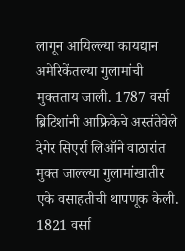लागून आयिल्ल्या कायद्यान अमेरिकेंतल्या गुलामांची मुक्तताय जाली. 1787 वर्सा ब्रिटिशांनी आफ्रिकेचे अस्तंतेवेले देगेर सिएर्रा लिऑने वाठारांत मुक्त जाल्ल्या गुलामांखातीर एके वसाहतीची थापणूक केली. 1821 वर्सा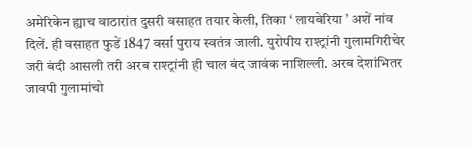अमेरिकेन ह्याच वाठारांत दुसरी वसाहत तयार केली, तिका ‘ लायबेरिया ’ अशें नांव दिलें. ही वसाहत फुडें 1847 वर्सा पुराय स्वतंत्र जाली. युरोपीय राश्ट्रांनी गुलामगिरीचेर जरी बंदी आसली तरी अरब राश्ट्रांनी ही चाल बंद जावंक नाशिल्ली. अरब देशांभितर जावपी गुलामांचो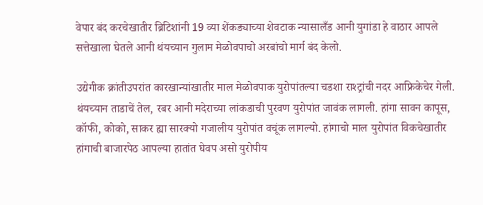वेपार बंद करचेखातीर ब्रिटिशांनी 19 व्या शेंकड्याच्या शेवटाक न्यासालँड आनी युगांडा हे वाठार आपले सत्तेखाला घेतले आनी थंयच्यान गुलाम मेळोवपाचो अरबांचो मार्ग बंद केलो.

उद्येगीक क्रांतीउपरांत कारखान्यांखातीर माल मेळोवपाक युरोपांतल्या चडशा राश्ट्रांची नदर आफ्रिकेचेर गेली. थंयच्यान ताडाचें तेल, रबर आनी मदेराच्या लांकडाची पुरवण युरोपांत जावंक लागली. हांगा सावन कापूस, कॉफी, कोको, साकर ह्या सारक्यो गजालीय युरोपांत वचूंक लागल्यो. हांगाचो माल युरोपांत विकचेखातीर हांगाची बाजारपेठ आपल्या हातांत घेवप असो युरोपीय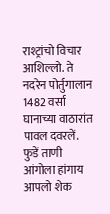राश्ट्रांचो विचार आशिल्लो. ते नदरेन पोर्तुगालान 1482 वर्सा घानाच्या वाठारांत पावल दवरलें. फुडें ताणी आंगोला हांगाय आपलो शेक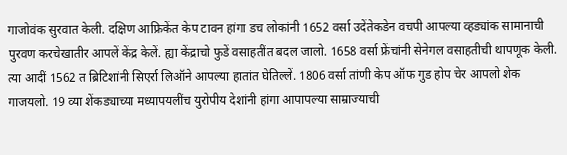गाजोवंक सुरवात केली. दक्षिण आफ्रिकेंत केप टावन हांगा डच लोकांनी 1652 वर्सा उदेंतेकडेन वचपी आपल्या व्हड्यांक सामानाची पुरवण करचेखातीर आपलें केंद्र केलें. ह्या केंद्राचो फुडें वसाहतींत बदल जालो. 1658 वर्सा फ्रेंचांनी सेनेगल वसाहतीची थापणूक केली. त्या आदीं 1562 त ब्रिटिशांनी सिएर्रा लिऑने आपल्या हातांत घेतिल्लें. 1806 वर्सा तांणी केप ऑफ गुड होप चेर आपलो शेक गाजयलो. 19 व्या शेंकड्याच्या मध्यापयलींच युरोपीय देशांनी हांगा आपापल्या साम्राज्याची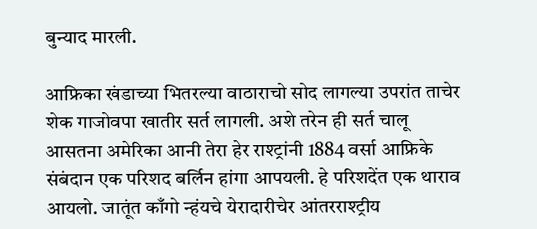बुन्याद मारली.

आफ्रिका खंडाच्या भितरल्या वाठाराचो सोद लागल्या उपरांत ताचेर शेक गाजोवपा खातीर सर्त लागली. अशे तरेन ही सर्त चालू आसतना अमेरिका आनी तेरा हेर राश्ट्रांनी 1884 वर्सा आफ्रिके संबंदान एक परिशद बर्लिन हांगा आपयली. हे परिशदेंत एक थाराव आयलो. जातूंत काँगो न्हंयचे येरादारीचेर आंतरराश्ट्रीय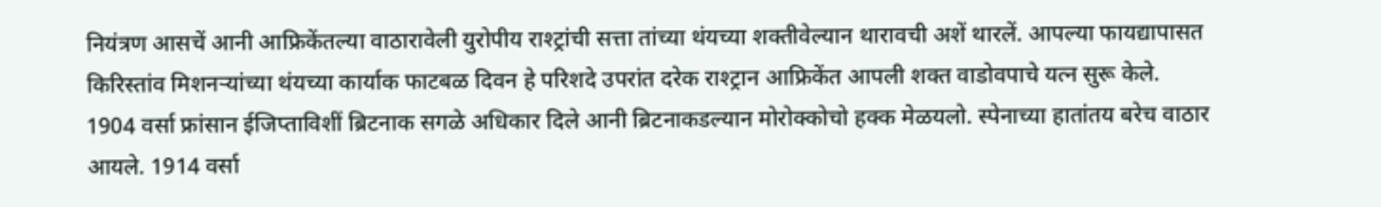नियंत्रण आसचें आनी आफ्रिकेंतल्या वाठारावेली युरोपीय राश्ट्रांची सत्ता तांच्या थंयच्या शक्तीवेल्यान थारावची अशें थारलें. आपल्या फायद्यापासत किरिस्तांव मिशनऱ्यांच्या थंयच्या कार्याक फाटबळ दिवन हे परिशदे उपरांत दरेक राश्ट्रान आफ्रिकेंत आपली शक्त वाडोवपाचे यत्न सुरू केले. 1904 वर्सा फ्रांसान ईजिप्ताविशीं ब्रिटनाक सगळे अधिकार दिले आनी ब्रिटनाकडल्यान मोरोक्कोचो हक्क मेळयलो. स्पेनाच्या हातांतय बरेच वाठार आयले. 1914 वर्सा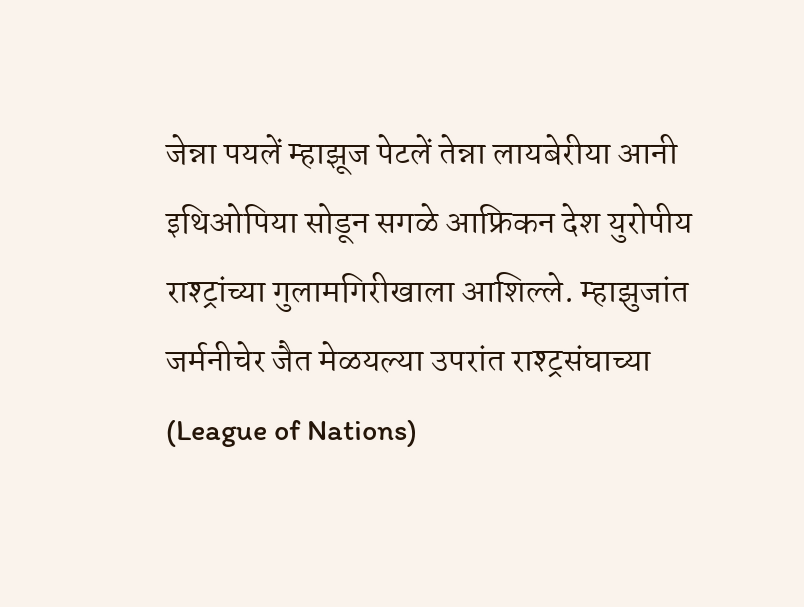जेन्ना पयलें म्हाझूज पेटलें तेन्ना लायबेरीया आनी इथिओपिया सोडून सगळे आफ्रिकन देश युरोपीय राश्ट्रांच्या गुलामगिरीखाला आशिल्ले. म्हाझुजांत जर्मनीचेर जैत मेळयल्या उपरांत राश्ट्रसंघाच्या (League of Nations)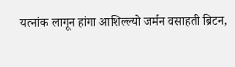यत्नांक लागून हांगा आशिल्ल्यो जर्मन वसाहती ब्रिटन,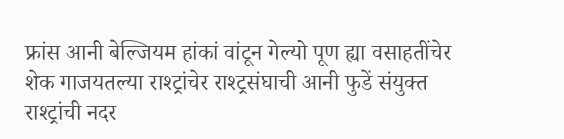फ्रांस आनी बेल्जियम हांकां वांटून गेल्यो पूण ह्या वसाहतींचेर शेक गाजयतल्या राश्ट्रांचेर राश्ट्रसंघाची आनी फुडें संयुक्त राश्ट्रांची नदर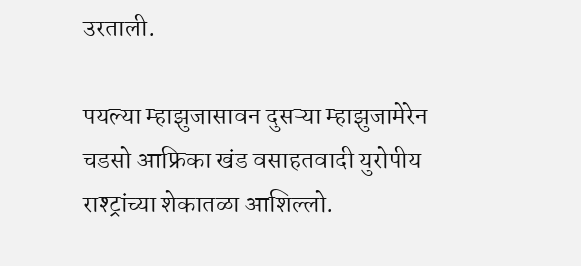उरताली.

पयल्या म्हाझुजासावन दुसऱ्या म्हाझुजामेरेन चडसो आफ्रिका खंड वसाहतवादी युरोपीय राश्ट्रांच्या शेकातळा आशिल्लो.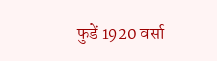फुडें 1920 वर्सा